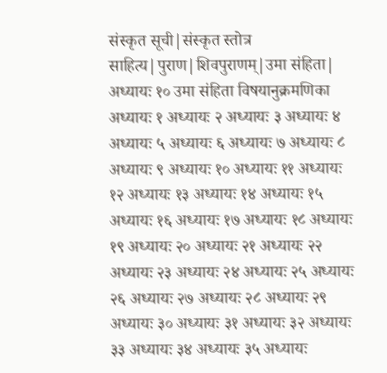संस्कृत सूची|संस्कृत स्तोत्र साहित्य|पुराण|शिवपुराणम्|उमा संहिता| अध्यायः १० उमा संहिता विषयानुक्रमणिका अध्यायः १ अध्यायः २ अध्यायः ३ अध्यायः ४ अध्यायः ५ अध्यायः ६ अध्यायः ७ अध्यायः ८ अध्यायः ९ अध्यायः १० अध्यायः ११ अध्यायः १२ अध्यायः १३ अध्यायः १४ अध्यायः १५ अध्यायः १६ अध्यायः १७ अध्यायः १८ अध्यायः १९ अध्यायः २० अध्यायः २१ अध्यायः २२ अध्यायः २३ अध्यायः २४ अध्यायः २५ अध्यायः २६ अध्यायः २७ अध्यायः २८ अध्यायः २९ अध्यायः ३० अध्यायः ३१ अध्यायः ३२ अध्यायः ३३ अध्यायः ३४ अध्यायः ३५ अध्यायः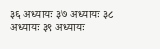३६ अध्यायः ३७ अध्यायः ३८ अध्यायः ३९ अध्यायः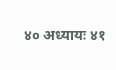४० अध्यायः ४१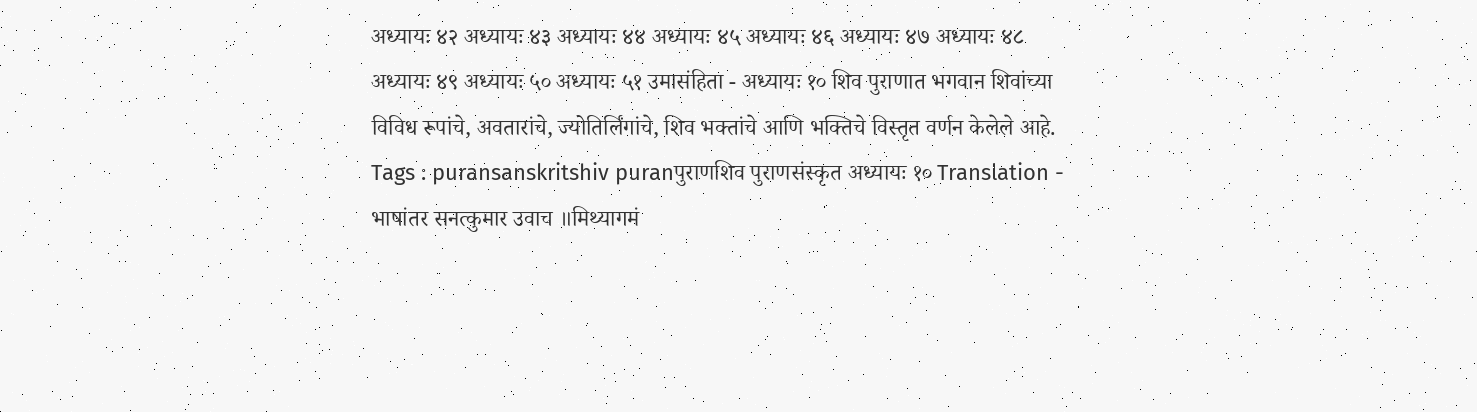अध्यायः ४२ अध्यायः ४३ अध्यायः ४४ अध्यायः ४५ अध्यायः ४६ अध्यायः ४७ अध्यायः ४८ अध्यायः ४९ अध्यायः ५० अध्यायः ५१ उमासंहिता - अध्यायः १० शिव पुराणात भगवान शिवांच्या विविध रूपांचे, अवतारांचे, ज्योतिर्लिंगांचे, शिव भक्तांचे आणि भक्तिचे विस्तृत वर्णन केलेले आहे. Tags : puransanskritshiv puranपुराणशिव पुराणसंस्कृत अध्यायः १० Translation - भाषांतर सनत्कुमार उवाच ॥मिथ्यागमं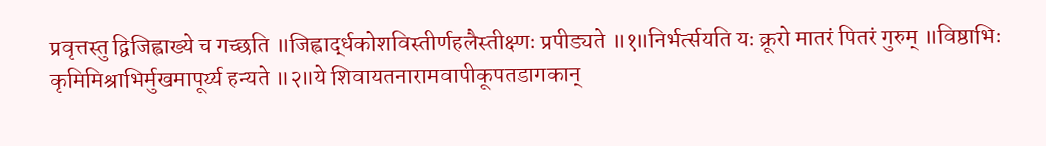प्रवृत्तस्तु द्विजिह्वाख्ये च गच्छति ॥जिह्वार्द्धकोशविस्तीर्णहलैस्तीक्ष्णः प्रपीड्यते ॥१॥निर्भर्त्सयति यः क्रूरो मातरं पितरं गुरुम् ॥विष्ठाभिः कृमिमिश्राभिर्मुखमापूर्य्य हन्यते ॥२॥ये शिवायतनारामवापीकूपतडागकान्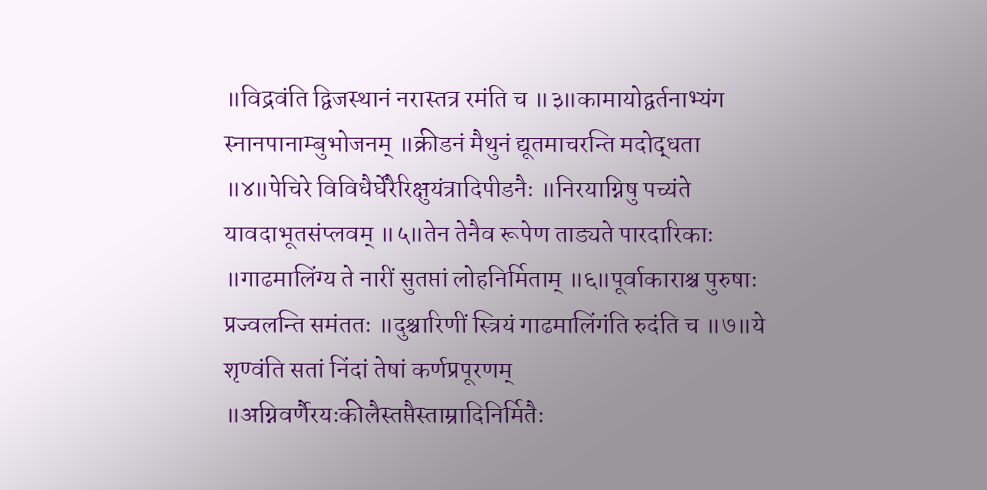॥विद्रवंति द्विजस्थानं नरास्तत्र रमंति च ॥३॥कामायोद्वर्तनाभ्यंग स्नानपानाम्बुभोजनम् ॥क्रीडनं मैथुनं द्यूतमाचरन्ति मदोद्धता ॥४॥पेचिरे विविधैर्घेरैरिक्षुयंत्रादिपीडनैः ॥निरयाग्निषु पच्यंते यावदाभूतसंप्लवम् ॥५॥तेन तेनैव रूपेण ताड्यते पारदारिकाः ॥गाढमालिंग्य ते नारीं सुतप्तां लोहनिर्मिताम् ॥६॥पूर्वाकाराश्च पुरुषाः प्रज्वलन्ति समंततः ॥दुश्चारिणीं स्त्रियं गाढमालिंगंति रुदंति च ॥७॥ये शृण्वंति सतां निंदां तेषां कर्णप्रपूरणम् ॥अग्निवर्णैरयःकीलैस्तप्तैस्ताम्रादिनिर्मितैः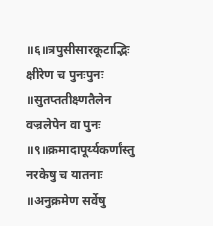॥६॥त्रपुसीसारकूटाद्भिः क्षीरेण च पुनःपुनः ॥सुतप्ततीक्ष्णतैलेन वज्रलेपेन वा पुनः ॥९॥क्रमादापूर्य्यकर्णांस्तु नरकेषु च यातनाः ॥अनुक्रमेण सर्वेषु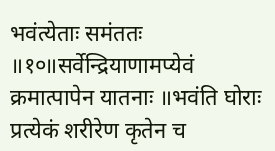भवंत्येताः समंततः ॥१०॥सर्वेन्द्रियाणामप्येवं क्रमात्पापेन यातनाः ॥भवंति घोराः प्रत्येकं शरीरेण कृतेन च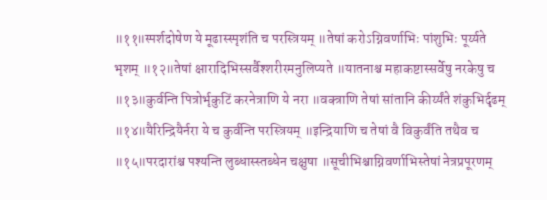॥११॥स्पर्शदोषेण ये मूढास्स्पृशंति च परस्त्रियम् ॥तेषां करोऽग्निवर्णाभिः पांशुभिः पूर्य्यते भृशम् ॥१२॥तेषां क्षारादिभिस्सर्वैश्शरीरमनुलिप्यते ॥यातनाश्च महाकष्टास्सर्वेषु नरकेषु च ॥१३॥कुर्वन्ति पित्रोर्भृकुटिं करनेत्राणि ये नरा ॥वक्त्राणि तेषां सांतानि कीर्य्यंते शंकुभिर्दृढम् ॥१४॥यैरिन्द्रियैर्नरा ये च कुर्वन्ति परस्त्रियम् ॥इन्द्रियाणि च तेषां वै विकुर्वंति तथैव च ॥१५॥परदारांश्च पश्यन्ति लुब्धास्स्तब्धेन चक्षुषा ॥सूचीभिश्चाग्निवर्णाभिस्तेषां नेत्रप्रपूरणम्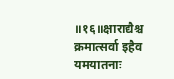॥१६॥क्षाराद्यैश्च क्रमात्सर्वा इहैव यमयातनाः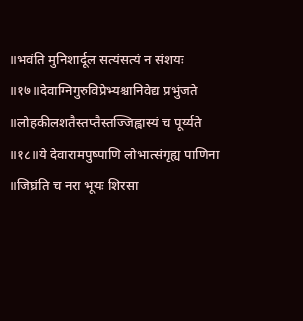॥भवंति मुनिशार्दूल सत्यंसत्यं न संशयः ॥१७॥देवाग्निगुरुविप्रेभ्यश्चानिवेद्य प्रभुंजते ॥लोहकीलशतैस्तप्तैस्तज्जिह्वास्यं च पूर्य्यते ॥१८॥ये देवारामपुष्पाणि लोभात्संगृह्य पाणिना ॥जिघ्रंति च नरा भूयः शिरसा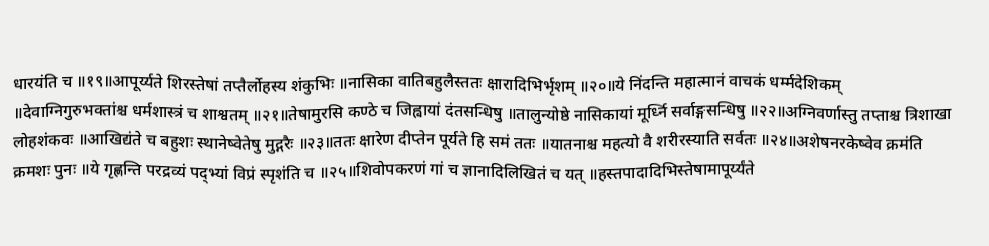धारयंति च ॥१९॥आपूर्य्यते शिरस्तेषां तप्तैर्लोहस्य शंकुभिः ॥नासिका वातिबहुलैस्ततः क्षारादिभिर्भृशम् ॥२०॥ये निंदन्ति महात्मानं वाचकं धर्म्मदेशिकम् ॥देवाग्निगुरुभक्तांश्च धर्मशास्त्रं च शाश्वतम् ॥२१॥तेषामुरसि कण्ठे च जिह्वायां दंतसन्धिषु ॥तालुन्योष्ठे नासिकायां मूर्ध्नि सर्वाङ्गसन्धिषु ॥२२॥अग्निवर्णास्तु तप्ताश्च त्रिशाखा लोहशंकवः ॥आखिद्यंते च बहुशः स्थानेष्वेतेषु मुद्गरैः ॥२३॥ततः क्षारेण दीप्तेन पूर्यते हि समं ततः ॥यातनाश्च महत्यो वै शरीरस्याति सर्वतः ॥२४॥अशेषनरकेष्वेव क्रमंति क्रमशः पुनः ॥ये गृह्णन्ति परद्रव्यं पद्भ्यां विप्रं स्पृशंति च ॥२५॥शिवोपकरणं गां च ज्ञानादिलिखितं च यत् ॥हस्तपादादिभिस्तेषामापूर्य्यंते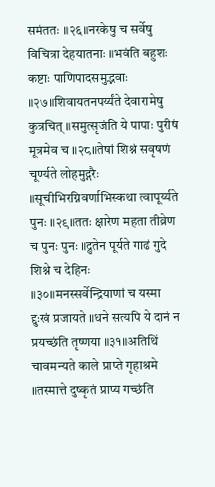समंततः ॥२६॥नरकेषु च सर्वेषु विचित्रा देहयातनाः ॥भवंति बहुशः कष्टाः पाणिपादसमुद्भवाः ॥२७॥शिवायतनपर्य्यंते देवारामेषु कुत्रचित् ॥समुत्सृजंति ये पापाः पुरीषं मूत्रमेव च ॥२८॥तेषां शिश्नं सवृषणं चूर्ण्यते लोहमुद्गरैः ॥सूचीभिरग्निवर्णाभिस्कथा त्वापूर्य्यते पुनः ॥२९॥ततः क्षारेण महता तीव्रेण च पुनः पुनः ॥द्रुतेन पूर्यते गाढं गुदे शिश्ने च देहिनः ॥३०॥मनस्सर्वेन्द्रियाणां च यस्मा द्दुःखं प्रजायते ॥धने सत्यपि ये दानं न प्रयच्छंति तृष्णया ॥३१॥अतिथिं चावमन्यते काले प्राप्ते गृहाश्रमे ॥तस्मात्ते दुष्कृतं प्राप्य गच्छंति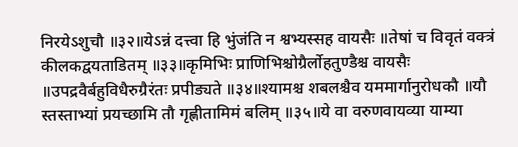निरयेऽशुचौ ॥३२॥येऽन्नं दत्त्वा हि भुंजंति न श्वभ्यस्सह वायसैः ॥तेषां च विवृतं वक्त्रं कीलकद्वयताडितम् ॥३३॥कृमिभिः प्राणिभिश्चोग्रैर्लोहतुण्डैश्च वायसैः ॥उपद्रवैर्बहुविधैरुग्रैरंतः प्रपीड्यते ॥३४॥श्यामश्च शबलश्चैव यममार्गानुरोधकौ ॥यौ स्तस्ताभ्यां प्रयच्छामि तौ गृह्णीतामिमं बलिम् ॥३५॥ये वा वरुणवायव्या याम्या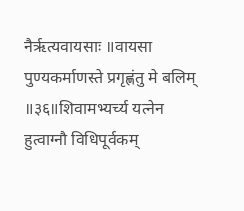नैर्ऋत्यवायसाः ॥वायसा पुण्यकर्माणस्ते प्रगृह्णंतु मे बलिम् ॥३६॥शिवामभ्यर्च्य यत्नेन हुत्वाग्नौ विधिपूर्वकम्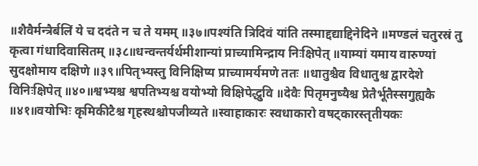॥शैवैर्मन्त्रैर्बलिं ये च ददंते न च ते यमम् ॥३७॥पश्यंति त्रिदिवं यांति तस्माद्दद्याद्दिनेदिने ॥मण्डलं चतुरस्रं तु कृत्वा गंधादिवासितम् ॥३८॥धन्वन्तर्यर्थमीशान्यां प्राच्यामिन्द्राय निःक्षिपेत् ॥याम्यां यमाय वारुण्यां सुदक्षोमाय दक्षिणे ॥३९॥पितृभ्यस्तु विनिक्षिप्य प्राच्यामर्यमणे ततः ॥धातुश्चैव विधातुश्च द्वारदेशे विनिःक्षिपेत् ॥४०॥श्वभ्यश्च श्वपतिभ्यश्च वयोभ्यो विक्षिपेद्धुवि ॥देवैः पितृमनुष्यैश्च प्रेतैर्भूतैस्सगुह्यकै ॥४१॥वयोभिः कृमिकीटैश्च गृहस्थश्चोपजीव्यते ॥स्वाहाकारः स्वधाकारो वषट्कारस्तृतीयकः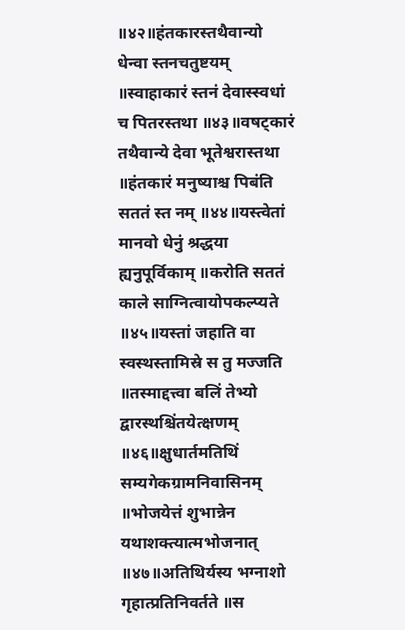॥४२॥हंतकारस्तथैवान्यो धेन्वा स्तनचतुष्टयम् ॥स्वाहाकारं स्तनं देवास्स्वधां च पितरस्तथा ॥४३॥वषट्कारं तथैवान्ये देवा भूतेश्वरास्तथा ॥हंतकारं मनुष्याश्च पिबंति सततं स्त नम् ॥४४॥यस्त्वेतां मानवो धेनुं श्रद्धया ह्यनुपूर्विकाम् ॥करोति सततं काले साग्नित्वायोपकल्प्यते ॥४५॥यस्तां जहाति वा स्वस्थस्तामिस्रे स तु मज्जति ॥तस्माद्दत्त्वा बलिं तेभ्यो द्वारस्थश्चिंतयेत्क्षणम् ॥४६॥क्षुधार्तमतिथिं सम्यगेकग्रामनिवासिनम् ॥भोजयेत्तं शुभान्नेन यथाशक्त्यात्मभोजनात् ॥४७॥अतिथिर्यस्य भग्नाशो गृहात्प्रतिनिवर्तते ॥स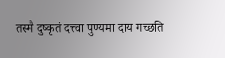तस्मै दुष्कृतं दत्त्वा पुण्यमा दाय गच्छति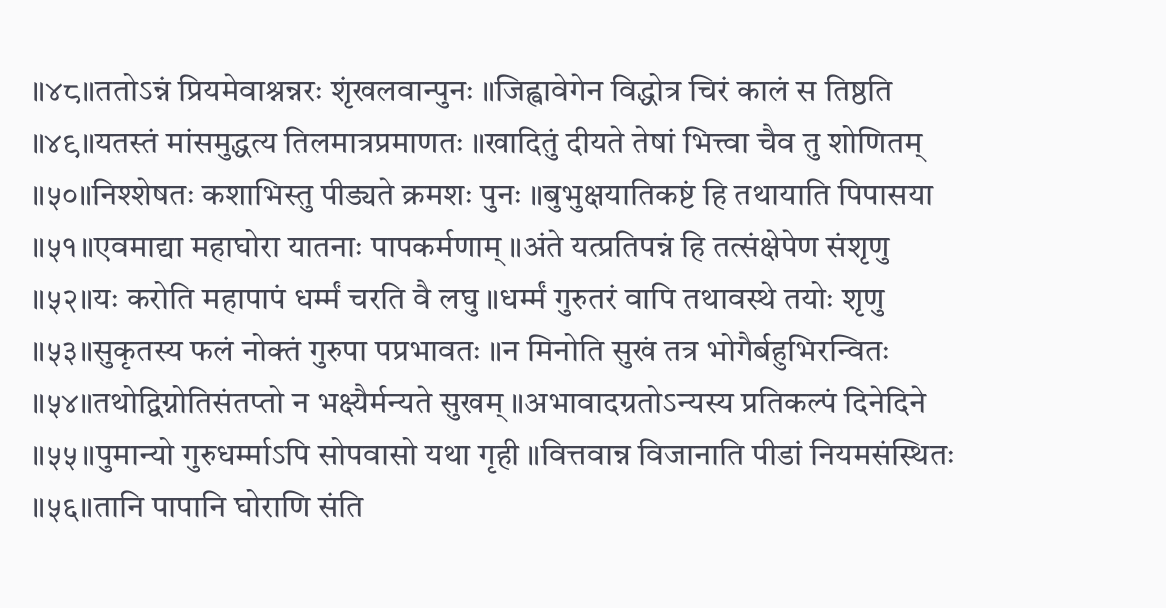॥४८॥ततोऽन्नं प्रियमेवाश्नन्नरः शृंखलवान्पुनः ॥जिह्वावेगेन विद्धोत्र चिरं कालं स तिष्ठति ॥४९॥यतस्तं मांसमुद्धत्य तिलमात्रप्रमाणतः ॥खादितुं दीयते तेषां भित्त्वा चैव तु शोणितम् ॥५०॥निश्शेषतः कशाभिस्तु पीड्यते क्रमशः पुनः ॥बुभुक्षयातिकष्टं हि तथायाति पिपासया ॥५१॥एवमाद्या महाघोरा यातनाः पापकर्मणाम् ॥अंते यत्प्रतिपन्नं हि तत्संक्षेपेण संशृणु ॥५२॥यः करोति महापापं धर्म्मं चरति वै लघु ॥धर्म्मं गुरुतरं वापि तथावस्थे तयोः शृणु ॥५३॥सुकृतस्य फलं नोक्तं गुरुपा पप्रभावतः ॥न मिनोति सुखं तत्र भोगैर्बहुभिरन्वितः ॥५४॥तथोद्विग्नोतिसंतप्तो न भक्ष्यैर्मन्यते सुखम् ॥अभावादग्रतोऽन्यस्य प्रतिकल्पं दिनेदिने ॥५५॥पुमान्यो गुरुधर्म्माऽपि सोपवासो यथा गृही ॥वित्तवान्न विजानाति पीडां नियमसंस्थितः ॥५६॥तानि पापानि घोराणि संति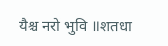यैश्च नरो भुवि ॥शतधा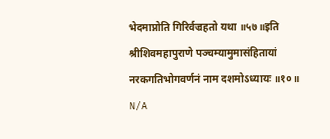भेदमाप्नोति गिरिर्वज्रहतो यथा ॥५७॥इति श्रीशिवमहापुराणे पञ्चम्यामुमासंहितायां नरकगतिभोगवर्णनं नाम दशमोऽध्यायः ॥१०॥ N/A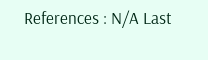References : N/A Last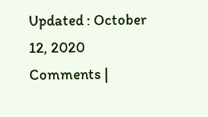Updated : October 12, 2020 Comments |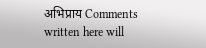अभिप्राय Comments written here will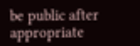be public after appropriate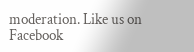moderation. Like us on Facebook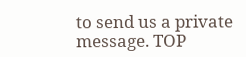to send us a private message. TOP